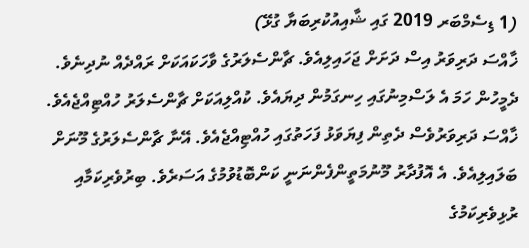(1 ޑިސެމްބަރ 2019 ގައި ޝާއިއުކުރިބަޔާ ގުޅޭ)
ޚާއްސަ ދަރިވަރު އިސް ދަށަށް ޖަހައިލިއެވެ. ޗާންސެލަރުގެ ވާހަކައަކަށް ރައްދެއް ނުދިނެވެ.
ދެމީހުން ހަމަ އެ ލަސްމިނުގައި ހިނގަމުން ދިޔައެވެ. ކުއްލިއަކަށް ޗާންސެލަރު ހުއްޓިއްޖެއެވެ. ޚާއްސަ ދަރިވަރުވެސް ދެތިން ފިޔަވަޅު ފަހަތުގައި ހުއްޓިއްޖެއެވެ. އޭނާ ޗާންސެލަރުގެ މޫނަށް ބަލައިލިއެވެ. އެ އޮފުދާރު މޫނުމަތީންފެންނަނީ ކަންބޮޑުވުމުގެ އަސަރެވެ. ބިރުވެރިކަމާއި ރުޅިވެރިކަމުގެ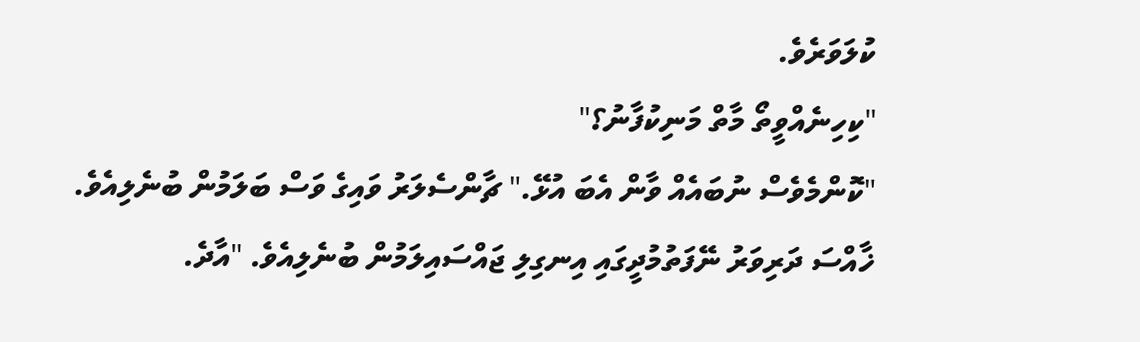ކުލަވަރެވެ.
"ކިހިނެއްވީތޯ މާތް މަނިކުފާނު؟"
"ކޮންމެވެސް ނުބައެއް ވާން އެބަ އުޅޭ." ޗާންސެލަރު ވައިގެ ވަސް ބަލަމުން ބުނެލިއެވެ.
ޚާއްސަ ދަރިވަރު ނޭފަތުމުދީގައި އިނގިލި ޖައްސައިލަމުން ބުނެލިއެވެ. "އާދެ.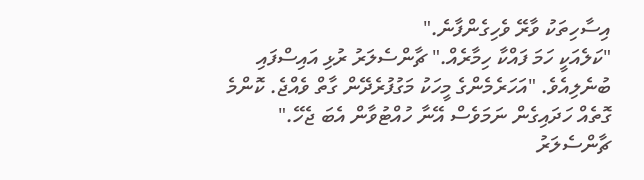އިސާހިތަކު ވާރޭ ވެހިގެންފާނެ."
"ކަލެއަކީ ހަމަ ފައްކާ ހިމާރެއް." ޗާންސެލަރު ރުޅި އައިސްފައި ބުނެލިއެވެ. "އަހަރެމެންގެ މީހަކު މަގުފުރެދޭން ގާތް ވެއްޖެ. ކޮންމެ ގޮތެއް ހަދައިގެން ނަމަވެސް އޭނާ ހުއްޓުވާން އެބަ ޖެހޭ."
ޗާންސެލަރު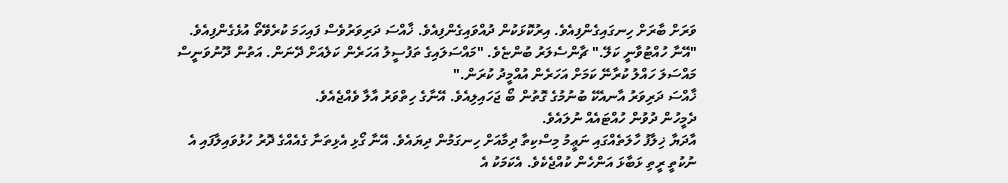ވަރަށް ބާރަށް ހިނގައިގެންފިއެވެ. އިރުކޮޅަކުން ދުއްވައިގެންފިއެވެ. ޚާއްސަ ދަރިވަރުވެސް ފައިހަމަ ކުރެވޭތޯ އުޅެގެންފިއެވެ. "އޭނާ ހުއްޓުވާނީ ކަލޭ." ޗާންސެލަރު ބުންޏެވެ. "މައްސަލައިގެ ތަފުސީލު އަހަރެން ކަލެއަށް ދޭނަން. އަތުން ދޫނުވަނީސް މައްސަލަ ހައްލު ކުރާނޭ ކަމަށް އަހަރެން އުއްމީދު ކުރަން."
ޚާއްސަ ދަރިވަރު އާނއެކޭ ބުނުމުގެ ގޮތުން ބޯ ޖަހައިލިއެވެ. އޭނާގެ ހިތްވަރު އާލާ ވެއްޖެއެވެ.
ދެމީހުން ދުވުން ހުއްޓައެއް ނުލައެވެ.
އާދަޔާ ޚިލާފު ހާލަތެއްގައި ނަޢީމު މިސްކިތާ ދިމާއަށް ހިނގަމުން ދިޔައެވެ. އޭނާ ގޯޅި އެޅިތަނާ ގެއެއްގެ ދޮރު ހުޅުވައިލާފައި އެ ނުކުތީ ރީތި ޅަބާޅަ އަންހެން ކުއްޖެކެވެ. އެކަމަކު އެ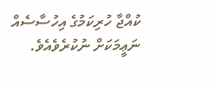ކުއްޖާ ހުރިކަމުގެ އިހުސާސެއް ނަޢީމަކަށް ނުކުރެވެއެވެ.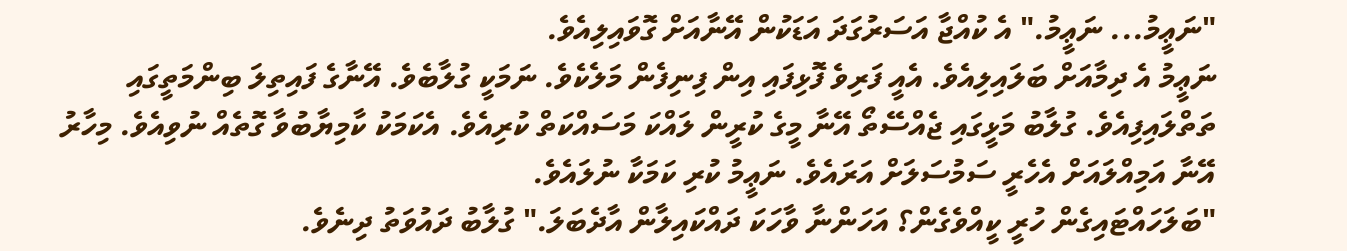"ނަޢީމު... ނަޢީމު." އެ ކުއްޖާ އަސަރުގަދަ އަޑަކުން އޭނާއަށް ގޮވައިލިއެވެ.
ނަޢީމު އެ ދިމާއަށް ބަލައިލިއެވެ. އެއީ ފަރިވެ ފޮޅިފައި އިން ފިނިފެން މަލެކެވެ. ނަމަކީ ގުލާބެވެ. އޭނާގެ ފައިތިލަ ބިންމަތީގައި ތަތްލައިފިއެވެ. ގުލާބު މަޅީގައި ޖެއްސޭތޯ އޭނާ މީގެ ކުރީން ލައްކަ މަސައްކަތް ކުރިއެވެ. އެކަމަކު ކާމިޔާބުވާ ގޮތެއް ނުވިއެވެ. މިހާރު އޭނާ އަމިއްލައަށް އެހެރީ ސަމުސަލަށް އަރައެވެ. ނަޢީމު ކުރި ކަމަކާ ނުލައެވެ.
"ބަލަހައްޓައިގެން ހުރީ ކީއްވެގެން؟ އަހަންނާ ވާހަކަ ދައްކައިލާން އާދެބަލަ." ގުލާބު ދައުވަތު ދިނެވެ.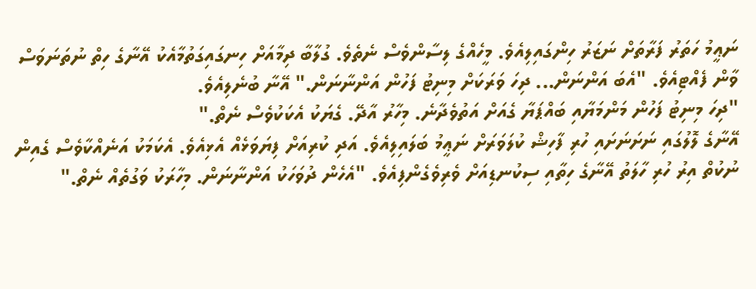ނަޢީމު ހަތަރު ފަރާތަށް ނަޒަރު ހިންގައިލިއެވެ. މީހެއްގެ ލިސާންވެސް ނެތެވެ. ގުލާބާ ދިމާއަށް ހިނގައިގަތުމާއެކު އޭނާގެ ހިތް ނުތަނަވަސް ވާން ފެއްޓިއެވެ. "އެބަ އަންނަން... ދިހަ ވަރަކަށް މިނިޓު ފަހުން އަންނާނަން." އޭނާ ބުނެލިއެވެ.
"ދިހަ މިނިޓު ފަހުން މަންމަޔާއި ބައްޕަޔާ ގެއަށް އަތުވެދާނެ. މިހާރު އާދޭ. ގެޔަކު އެކަކުވެސް ނެތް."
އޭނާގެ ލޮލުގައި ނަށަނަށައި ހުރި ފާހިޝް ކުލަވަރަށް ނަޢީމު ބަލައިލިއެވެ. އަދި ކުރިއަށް ފިޔަވަޅެއް އެޅިއެވެ. އެކަމަކު އަނެއްކާވެސް ގެއިން ނުކުތް އިރު ހުރި ހާލަތު އޭނާގެ ހިތާއި ސިކުނޑިއަށް ވެރިވެގެންފިއެވެ. "އެހެން ދުވަހަކު އަންނާނަން. މިހާރަކު ވަގުތެއް ނެތް."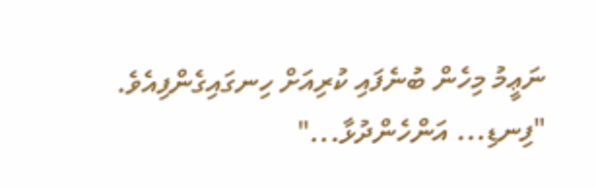ނަޢީމު މިހެން ބުނެފައި ކުރިއަށް ހިނގައިގެންފިއެވެ.
"ފިނޑި... އަންހެންދުޅާ..."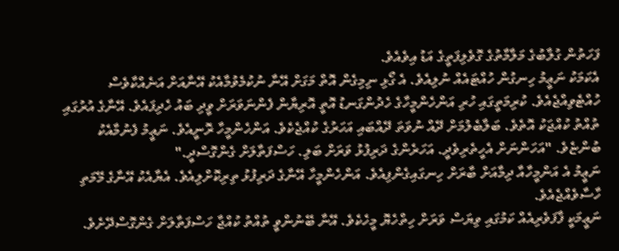ފަހަތުން ގުލާބުގެ މަލާމާތުގެ ގޮވެލިފަތީގެ އަޑު އިވެއެވެ.
އެކަމަކު ނަޢީމު ހިނގުން ހުއްޓައެއް ނުލިއެވެ. އެ ގޯޅި ނިމިގެން އޮތް މަގަށް އޭނާ ނުކުމެވުމާއެކު އޭނާއަށް އަނެއްކާވެސް ހުއްޓެވިއްޖެއެވެ. ކުރިމަތީގައި ހުރި އަންހެންމީހާގެ ހެދުންގަނޑު އޮތީ އޮރިޔާން ފެންނަވަރަށް ވީދި ބައު ހެދިފައެވެ. އޭނާގެ އުރުގައި ތުއްތު ކުއްޖަކު އޮތެވެ. ބަލާބެލުމަށް ދޭއް ނުވަތަ ދޭއްބައި އަހަރުގެ ކުއްޖެކެވެ. އަންހެންމީހާ ރޮނީއެވެ. ނަޢީމު ފެނުމާއެކު ބުންޏެވެ. "އަހަންނަށް އެހީތެރިވެދީ. އަހަރެންގެ ދަރިފުޅު ވަރަށް ބަލި. ހަސްފަތާލަށް ގެންގޮސްދީ."
ނަޢީމު އެ އަންމީހާއާ ދިމާއަށް ބާރަށް ހިނގައިގެންފިއެވެ. އަންހެންމީހާ އޭނާގެ ދަރިފުޅު ތިރިކޮށްލިއެވެ. އެޔާއެކު އޭނާގެ މޭމަތި ހާސާވެއްޖެއެވެ.
ނަޢީމަކީ ފާފަވެރިއެއް ކަމުގައި ވިޔަސް ވަރަށް ހިތްހެޔޮ މީހެކެވެ. އޭނާ ބޭނުންވީ ތުއްތު ކުއްޖާ ހަސްފަތާލަށް ގެންގޮސްދޭށެވެ.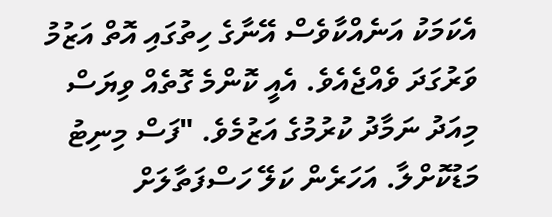އެކަމަކު އަނެއްކާވެސް އޭނާގެ ހިތުގައި އޮތް އަޒުމު ވަރުގަދަ ވެއްޖެއެވެ. އެއީ ކޮންމެ ގޮތެއް ވިޔަސް މިއަދު ނަމާދު ކުރުމުގެ އަޒުމެވެ. "ފަސް މިނިޓު މަޑުކޮށްލާ. އަހަރެން ކަލޭ ހަސްފަތާލަށް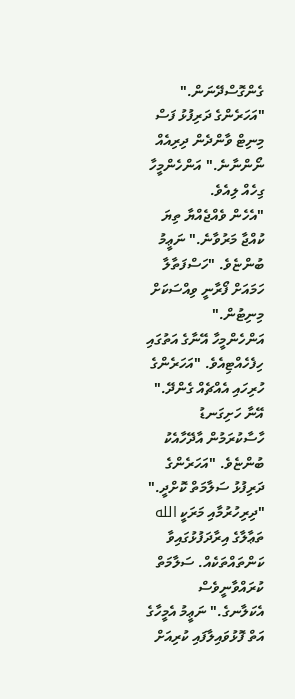ގެންގޮސްދޭނަން."
"އަހަރެންގެ ދަރިފުޅު ފަސް މިނިޓް ވާންދެން ދިރިއެއް ނޯންނާނެ." އަންހެންމީހާ ގިހެއް ލިއެވެ.
"އެހެން ވެއްޖެއްޔާ ތިޔަ ކުއްޖާ މަރުވާނެ." ނަޢީމު ބުންޏެވެ. "ހަސްފަތާލާ ހަމައަށް ފޯރާނީ ވިއްސަކަށް މިނިޓުން."
އަންހެންމީހާ އޭނާގެ އަތުގައި ހިފެހެއްޓިއެވެ. "އަހަރެންގެ ހުރިހައި އެއްޗެއް ގެންދޭ." އޭނާ ހަށިގަނޑު ހާސާކުރަމުން އާދޭހާއެކު ބުންޏެވެ. "އަހަރެންގެ ދަރިފުޅު ސަލާމަތް ކޮށްދީ."
"ދިރިހުރުމާއި މަރަކީ الله ތަޢާލާގެ އިރާދަފުޅުގައިވާ ކަންތައްތަކެއް. ސަލާމަތް ކުރައްވާނީވެސް އެކަލާނގެ." ނަޢީމު އެމީހާގެ އަތް ފޮޅުވައިލާފައި ކުރިއަށް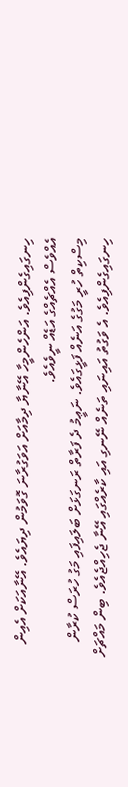ހިނގައިގެންފިއެވެ. އަންހެންމީހާ އޭނާޔާ ދިމާއަށް އަވަގުރާނަ ގޮވަމުން ދިޔައެވެ. އޭނާއަކަށް އެއިން އެއްވެސް އެއްޗެއްގެ އަޑެއް ނީވެއެވެ.
މިސްކިތް ހުރީ މަގުގެ އަނެއް ފަޅީގައެވެ. ނަޢީމު ދެ ފަރާތް ރަނގަޅަށް ބަލައިފައި މަގު ހުރަސް ކުރާން ހިނގައިގެންފިއެވެ. އެ ވަގުތު އައިނައި ތަނެއް ނޭނގި އައި ކާރެއްގައި އޭނާ ޖެހިއްޖެއެވެ. ބިން މައްޗަށް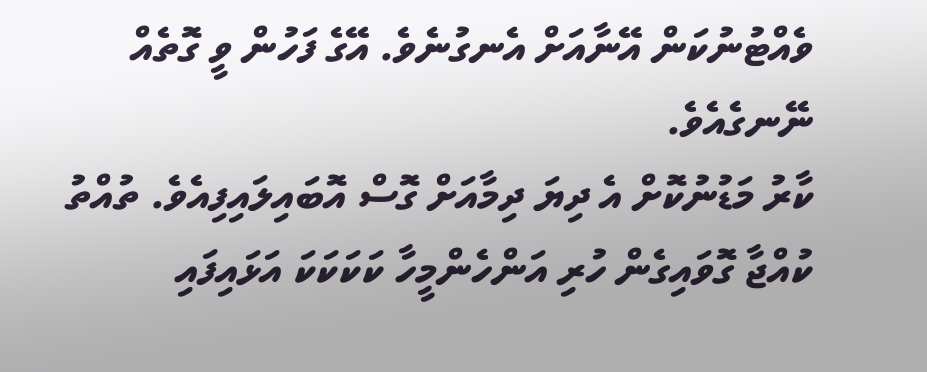ވެއްޓުނުކަން އޭނާއަށް އެނގުނެވެ. އޭގެ ފަހުން ވީ ގޮތެއް ނޭނގެއެވެ.
ކާރު މަޑުނުކޮށް އެ ދިޔަ ދިމާއަށް ގޮސް އޮބައިލައިފިއެވެ. ތުއްތު ކުއްޖާ ގޮވައިގެން ހުރި އަންހެންމީހާ ކަކަކަކަ އަޅައިފައި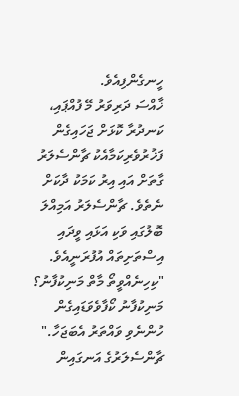ހީނގެންފިއެވެ.
ޚާއްސަ ދަރިވަރު މޭ ފުއްޕައި، ކަނދުރާ ކޮޅަށް ޖަހައިގެން ފަޚުރުވެރިކަމާއެކު ޗާންސެލަރު ގާތަށް އައި އިރު ކަމަކު ދާކަށް ނެތެވެ. ޗާންސެލަރު އަމިއްލަ ބޮލުގައި ވަކި އަޅައި ވީދައި އިސްތަށިތައް އުފުރަނީއެވެ.
"ކިހިނެއްވީތޯ މާތް މަނިކުފާނު؟ މަނިކުފާނު ކޯފާވެވަޑައިގެން ހުންނެވި ވައްތަރު އެބަޖަހާ."
ޗާންސެލަރުގެ އަނގައިން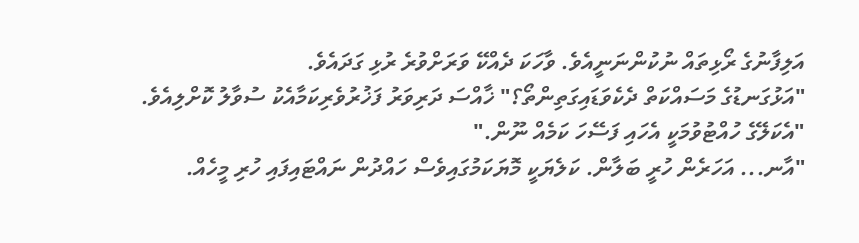އަލިފާނުގެ ރޯޅިތައް ނުކުންނަނީއެވެ. ވާހަކަ ދެއްކޭ ވަރަށްވުރެ ރުޅި ގަދައެވެ.
"އަޅުގަނޑުގެ މަސައްކަތް ދެކެވަޑައިގަތިންތޯ؟" ޚާއްސަ ދަރިވަރު ފަޚުރުވެރިކަމާއެކު ސުވާލު ކޮށްލިއެވެ. "އެކަލޭގެ ހުއްޓުވުމަކީ އެހައި ފަސޭހަ ކަމެއް ނޫން."
"އާނ... އަހަރެން ހުރީ ބަލާން. ކަލެޔަކީ މޮޔަކަމުގައިވެސް ހައްދުން ނައްޓައިފައި ހުރި މީހެއް.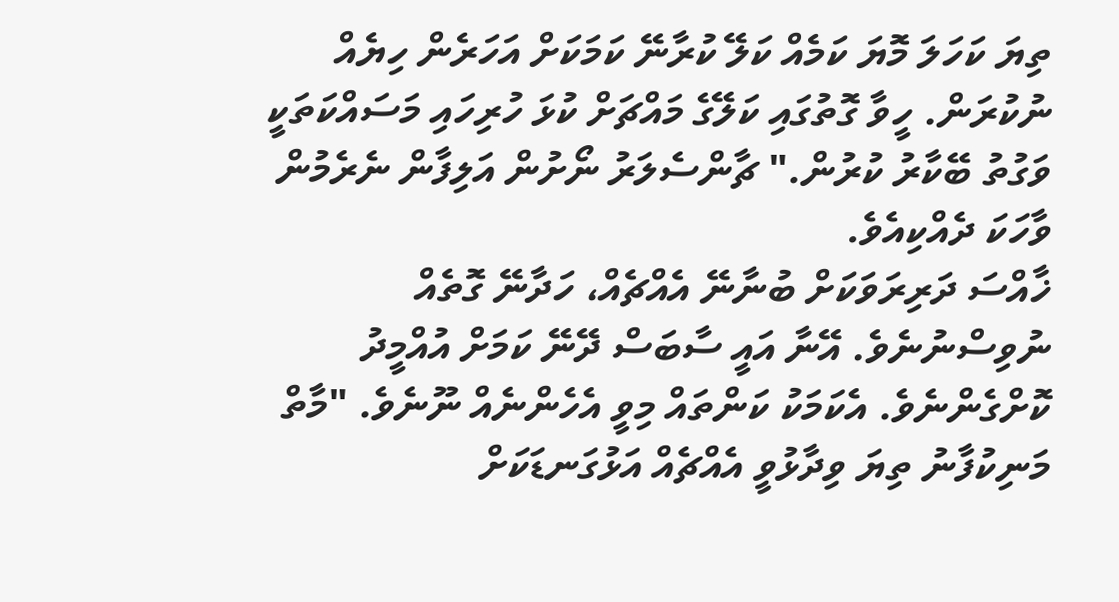ތިޔަ ކަހަލަ މޮޔަ ކަމެއް ކަލޭ ކުރާނޭ ކަމަކަށް އަހަރެން ހިޔެއް ނުކުރަން. ހީވާ ގޮތުގައި ކަލޭގެ މައްޗަށް ކުޅަ ހުރިހައި މަސައްކަތަކީ ވަގުތު ބޭކާރު ކުރުން." ޗާންސެލަރު ނޯށުން އަލިފާން ނެރެމުން ވާހަކަ ދެއްކިއެވެ.
ޚާއްސަ ދަރިރަވަކަށް ބުނާނޭ އެއްޗެއް، ހަދާނޭ ގޮތެއް ނުވިސްނުނެވެ. އޭނާ އައީ ސާބަސް ދޭނޭ ކަމަށް އުއްމީދު ކޮށްގެންނެވެ. އެކަމަކު ކަންތައް މިވީ އެހެންނެއް ނޫނެވެ. "މާތް މަނިކުފާނު ތިޔަ ވިދާޅުވީ އެއްޗެއް އަޅުގަނޑަކަށް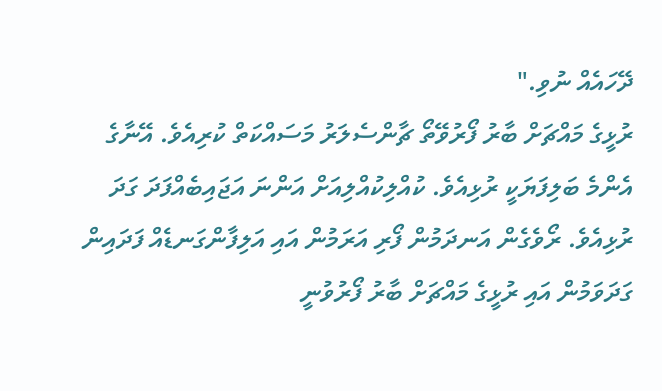ދޭހައެއް ނުވި."
ރުޅީގެ މައްޗަށް ބާރު ފޯރުވޭތޯ ޗާންސެލަރު މަސައްކަތް ކުރިއެވެ. އޭނާގެ އެންމެ ބަލިފަޔަކީ ރުޅިއެވެ. ކުއްލިކުއްލިއަށް އަންނަ އަޖައިބެއްފަދަ ގަދަ ރުޅިއެވެ. ރޯވެގެން އަނދަމުން ފޯރި އަރަމުން އައި އަލިފާންގަނޑެއް ފަދައިން ގަދަވަމުން އައި ރުޅީގެ މައްޗަށް ބާރު ފޯރުވުނީ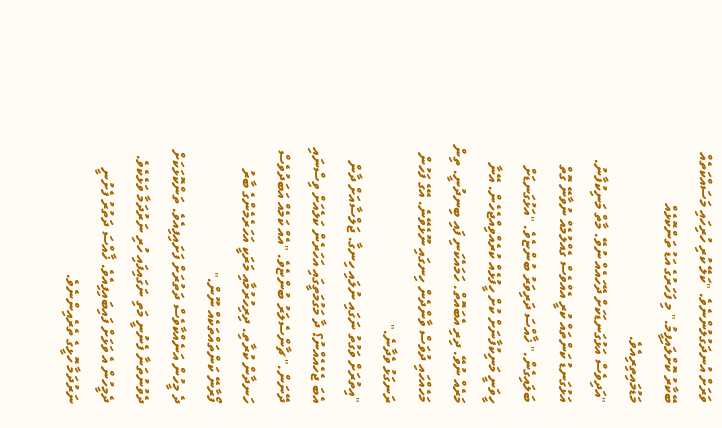ވަރަށް އުނދަގުލުންނެވެ. "ކަލޭ ކުރި ހުރިހައި މަސައްކަތެއް ބޭކާރު ކޮށްލައިފީމު." މި ފަހަރުގެ އަޑު ތަންކޮޅެއް މަޑުމައިތިރިއެވެ.
"އަދިވެސް އަޅުގަނޑަކަށް ދޭހައެއް ނުވޭ. މާތް މަނިކުފާނު. އަޅުގަނޑު ކަންތައް ކުރީ އެއްވެސް ގެއްލުމެއް ނުވާނޭ ގޮތް ބަލައިގެން." ޚާއްސަ ދަރިވަރު ބުންޏެވެ. "އަޅުގަނޑަށް ހީވަނީ މަނިކުފާނަށް ކުށް ހީފުޅެއް ކުރެއްވިއްޖެހެން. އޭނާ މަރެއް ނުވޭ. ދިރި އެބައޮތް. ހަމައެކަނި ފައި ބިނދުނީ. ތިން މަހެއްހައި ދުވަސް ވާންދެން ހިނގައި ނޫޅެވޭނެ. އޭގެ ފަހުން ރަނގަޅު ވެދާނެ."
"އިތުރަށް ވަގުތު ނަގައި ނުލައި ހިނގާ. ޖަލްސާއަށް ދާން އެބަ ޖެހެއެއްނު؟ ދާ މަގުމަތީގައި އަހަރެން ކަލެއަށް ވިސްނައި ދޭނަން." ޗާންސެލަރު ބުންޏެވެ. "އެއް ކަމެއް އަބަދުވެސް ހަނދާން ކުރާތި. ދިރިހުރުމާއި މަރަކީ އަހަރެމެންގެ ބާރު ފޯރާނޭ ކަންތައްތަކެއް ނޫން."
ދެ މީހުން އަނެއްކާވެސް ދަތުރަށް ފަށައިފިއެވެ. ތަންކޮޅަކަށް ދެވުނުތަނާ ފެނުނީ މަތި ނަގައިފައި ހުރި ނަރުދަމާ ވަޅެކެވެ. ދެމީހުން އެ ވަޅަށް ފައިބައިފިއެވެ. ޚާއްސަ ދަތުރު ފެށުނީ ނަރުދަމާ ހޮޅީގެ ތެރެއިންނެވެ.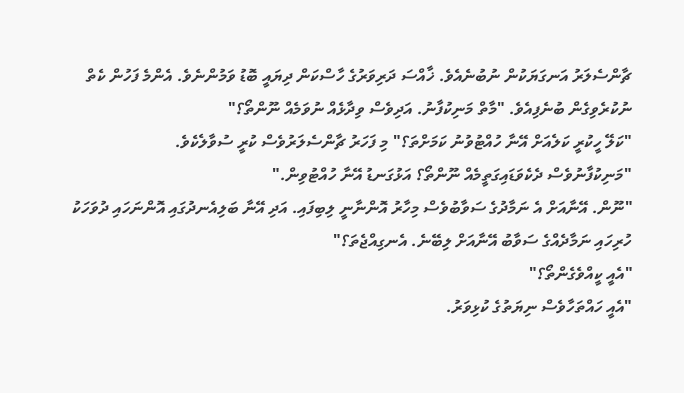ޗާންސެލަރު އަނގަޔަކުން ނުބުނެއެވެ. ޚާއްސަ ދަރިވަރުގެ ހާސްކަން ދިޔައީ ބޮޑު ވަމުންނެވެ. އެންމެ ފަހުން ކެތް ނުކުރެވިގެން ބުނެފިއެވެ. "މާތް މަނިކުފާނު. އަދިވެސް ވިދާޅެއް ނުވަމެއް ނޫންތޯ؟"
"ކަލޭ ހީކުރީ ކަލެއަށް އޭނާ ހުއްޓުވުނު ކަމަށްތަ؟" މި ފަހަރު ޗާންސެލަރުވެސް ކުރީ ސުވާލެކެވެ.
"މަނިކުފާނުވެސް ދެކެވަޑައިގަތީމެއް ނޫންތޯ؟ އަޅުގަނޑު އޭނާ ހުއްޓުވިން."
"ނޫން. އޭނާއަށް އެ ނަމާދުގެ ސަވާބުވެސް މިހާރު އޮންނާނީ ލިބިފައި. އަދި އޭނާ ބަލިއެނދުގައި އޮންނަހައި ދުވަހަކު ހުރިހައި ނަމާދެއްގެ ސަވާބު އޭނާއަށް ލިބޭނެ. އެނގިއްޖެތަ؟"
"އެއީ ކީއްވެގެންތޯ؟"
"އެއީ ހައްތަހާވެސް ނިޔަތުގެ ކުޅިވަރު.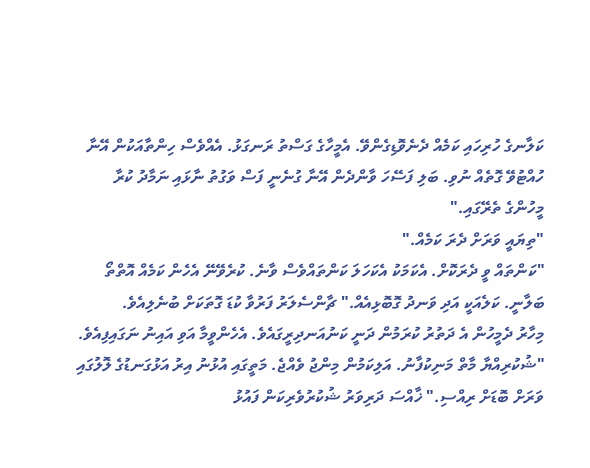ކަލާނގެ ހުރިހައި ކަމެއް ދެނެވޮޑިގެންވޭ. އެމީހާގެ ގަސްތު ރަނގަޅު. އެއްވެސް ހިންތާއަކުން އޭނާ ހުއްޓުވޭ ގޮތެއް ނުވި. ބަލި ފަސޭހަ ވާންދެން އޭނާ ގުނެނީ ފަސް ވަގުތު ނާޅައި ނަމާދު ކުރާ މީހުންގެ ތެރޭގައި."
"ތިޔައީ ވަރަށް ދެރަ ކަމެއް."
"ކަންތައް ވީ ދެރަކޮށް. އެކަމަކު އެކަހަލަ ކަންތައްވެސް ވާނެ. ކުރެވޭނޭ އެހެން ކަމެއް އޮތްތޯ ބަލާނީ. ކަލެއަކީ އަދި ވަނދު ގޮބޮޅިއެއް." ޗާންސެލަރު ފަރުވާ ކުޑަ ގޮތަކަށް ބުނެލިއެވެ.
މިހާރު ދެމީހުން އެ ދަތުރު ކުރަމުން ދަނީ ކަނުއަނދިރީގައެވެ. އެހެންވީމާ އަވި އައިނު ނަގައިފިއެވެ. "ޝުކުރިއްޔާ މާތް މަނިކުފާނު. އަލިކަމުން މިންޖު ވެއްޖެ. މަތީގައި އުޅުނު އިރު އަޅުގަނޑުގެ ލޮލުގައި ވަރަށް ބޮޑަށް ރިއްސި." ޚާއްސަ ދަރިވަރު ޝުކުރުވެރިކަން ފައުޅު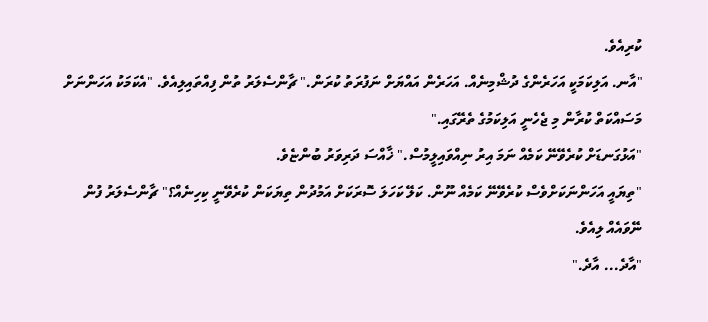ކުރިއެވެ.
"އާނ. އަލިކަމަކީ އަހަރެންގެ ދުޝްމިނެއް. އަހަރެން އައްޔަށް ނަފުރަތު ކުރަން." ޗާންސެލަރު ތުން ފިއްތައިލިއެވެ. "އެކަމަކު އަހަންނަށް މަސައްކަތް ކުރާން މި ޖެހެނީ އަލިކަމުގެ ތެރޭގައި."
"އަޅުގަނޑަށް ކުރެވޭނޭ ކަމެއް ނަމަ އިރު ނިއްވައިލީމުސް." ޚާއްސަ ދަރިވަރު ބުންޏެވެ.
"ތިޔައީ އަހަންނަކަށްވެސް ކުރެވޭނޭ ކަމެއް ނޫން. ކަލޭ ކަހަލަ ސޮރަކަށް އަމުދުން ތިޔަކަން ކުރެވޭނީ ކިހިނެއް؟" ޗާންސެލަރު ފުން ނޭވައެއް ލިއެވެ.
"އާދެ... އާދެ."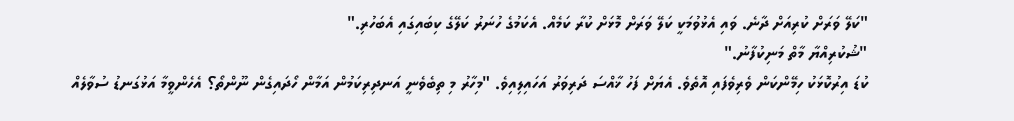"ކަލޭ ވަރަށް ކުރިއަށް ދާނެ. ވައި އެޅުވުމަކީ ކަލޭ ވަރަށް މޮޅަށް ކުރާ ކަމެއް. އެކަމުގެ ހުނަރު ކަލޭގެ ކިބައިގައި އެބަހުރި."
"ޝުކުރިއްޔާ މާތް މަނިކުފާނު."
ކުޑަ އިރުކޮޅަކު ހިމޭންކަން ވެރިވެފައި އޮތެވެ. އެޔަށް ފަހު ޚާއްސަ ދަރިވަރު އަހައިލިއިވެ. "މިހާރު މި ތިބެވެނީ އަނދިރިކަމުން އަމާން ހޯދައިގެން ނޫންތޯ؟ އެހެންވީމާ އަޅުގަނޑު ސުވާލެއް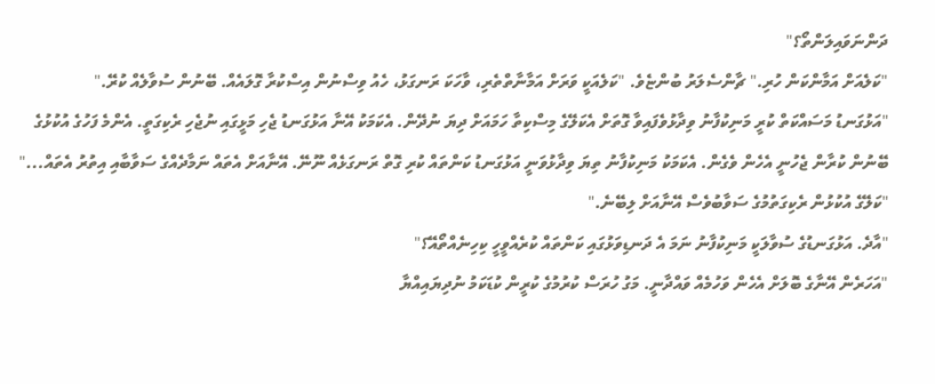ދަންނަވައިލަންތޯ؟"
"ކަލެއަށް އަމާންކަން ހުރި." ޗާންސެލަރު ބުންޏެވެ. "ކަލެއަކީ ވަރަށް އަމާނާތްތެރި، ވާހަކަ ރަނގަޅު، ހެއު ވިސްނުން އިސްކުރާ ގޮލައެއް. ބޭނުން ސުވާލެއް ކުރޭ."
"އަޅުގަނޑު މަސައްކަތް ކުރީ މަނިކުފާނު ވިދާޅުވެފައިވާ ގޮތަށް އެކަލޭގެ މިސްކިތާ ހަމައަށް ދިޔަ ނުދޭން. އެކަމަކު އޭނާ އަޅުގަނޑު ޖެހި މަޅީގައި ނުޖެހި ރެކިގަތީ. އެންމެ ފަހުގެ އުކުޅުގެ ބޭނުން ކުރާން ޖެހުނީ އެހެން ވެގެން. އެކަމަކު މަނިކުފާނު ތިޔަ ވިދާޅުވަނީ އަޅުގަނޑު ކަންތައް ކުރި ގޮތް ރަނގަޅެއް ނޫނޭ. އޭނާއަށް އެތައް ނަމާދެއްގެ ސަވާބާއި އިތުރު އެތައް..."
"ކަލޭގެ އުކުޅުން ރެކިގަތުމުގެ ސަވާބުވެސް އޭނާއަށް ލިބޭނެ."
"އާދެ. އަޅުގަނޑުގެ ސުވާލަކީ މަނިކުފާނު ނަމަ އެ ދަނޑިވަޅުގައި ކަންތައް ކުރެއްވީހީ ކިހިނެއްތޯއޭ؟"
"އަހަރެން އޭނާގެ ބޮލަށް އެހެން ވަހުމެއް ވައްދާނީ. މަގު ހުރަސް ކުރުމުގެ ކުރީން ކުޑަކަމު ނުދިޔައިއްޔާ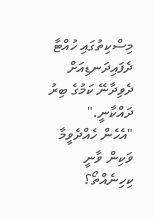މިސްކިތުގައި ހުއްޓާ ދެފައިދަނޑިއަށް ދެވިދާނޭ ކަމުގެ ބިރު ދައްކާނީ."
"އެހެން ހެއްދެވީމާ ވަކިން ވާނީ ކިހިނެއްތޯ؟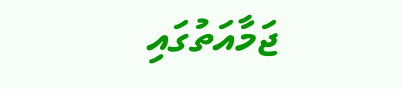ޖަމާއަތުގައި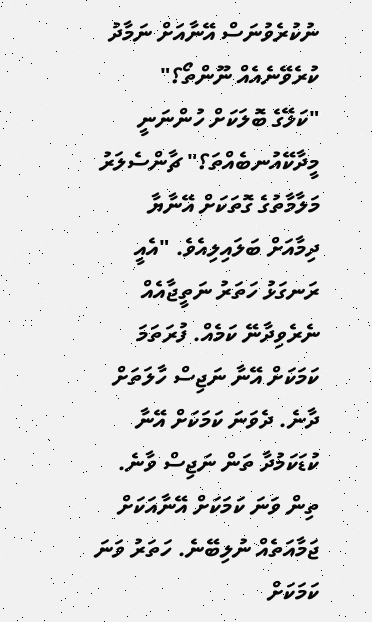ނުކުރެވުނަސް އޭނާއަށް ނަމާދު ކުރެވޭނެއެއް ނޫންތޯ؟"
"ކަލޭގެ ބޮލަކަށް ހުންނަނީ މީދާކޭއުނބެއްތަ؟" ޗާންސެލަރު މަލާމާތުގެ ގޮތަކަށް އޭނާޔާ ދިމާއަށް ބަލައިލިއެވެ. "އެއީ ރަނގަޅު ހަތަރު ނަތީޖާއެއް ނެރެވިދާނޭ ކަމެއް. ފުރަތަމަ ކަމަކަށް އޭނާ ނަޖިސް ހާލަތަށް ދާނެ. ދެވަނަ ކަމަކަށް އޭނާ ކުޑަކަމުދާ ތަން ނަޖިސް ވާނެ. ތިން ވަނަ ކަމަކަށް އޭނާއަކަށް ޖަމާއަތެއް ނުލިބޭނެ. ހަތަރު ވަނަ ކަމަކަށް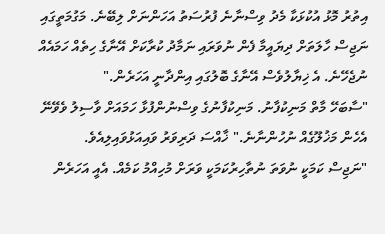އިތުރު މޮޅު އުކުޅަކާ މެދު ވިސްނާނެ ފުރުސަތު އަހަންނަށް ލިބޭނެ. މަގުމަތީގައި ނަޖިސް ހާލަތަށް ދިޔައީމާ ފެން ނުވަރައި ނަމާދު ކުރާކަށް އޭނާގެ ހިތެއް ހަމައެއް ނުޖެހޭނެ. އެ ޚިޔާލުވެސް އޭނާގެ ބޮލުގައި އިންދާނީ އަހަރެން."
"ސާބަހޭ މާތް މަނިކުފާނު. މަނިކުފާނުގެ ވިސްނުންފުޅާ ހަމައަށް ވާސިލު ވެވޭނޭ އެހެން މަޚުލޫގެއް ނުހުންނާނެ." ޚާއްސަ ދަރިވަރު ވައިއަޅުވައިލިއެވެ.
"ނަޖިސް ކަމަކީ ނުވަތަ ނުތާހިރުކަމަކީ ވަރަށް މުހިއްމު ކަމެއް. އެއީ އަހަރެން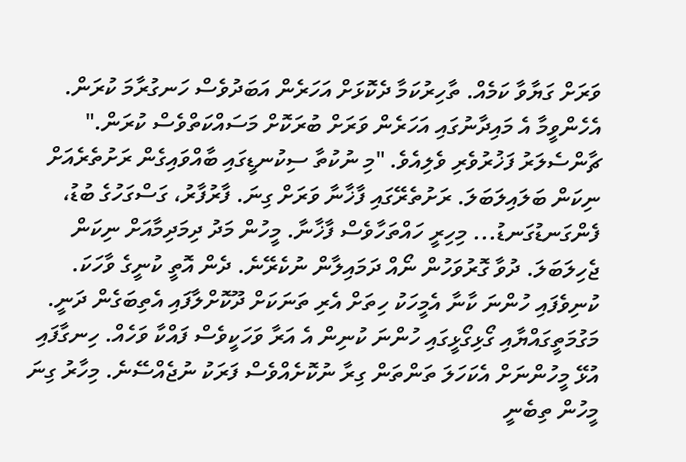ވަރަށް ގަޔާވާ ކަމެއް. ތާހިރުކަމާ ދެކޮޅަށް އަހަރެން އަބަދުވެސް ހަނގުރާމަ ކުރަން. އެހެންވީމާ އެ މައިދާނުގައި އަހަރެން ވަރަށް ބުރަކޮށް މަސައްކަތްވެސް ކުރަން." ޗާންސެލަރު ފަޚުރުވެރި ވެލިއެވެ. "މި ނުކުތާ ސިކުނޑީގައި ބާއްވައިގެން ރަށުތެރެއަށް ނިކަން ބަލައިލަބަލަ. ރަށުތެރޭގައި ފާޚާނާ ވަރަށް ގިނަ. ފާރުފާރު، ގަސްގަހުގެ ބުޑު، ފެންގަނޑުގަނޑު... މިހިރީ ހައްތަހާވެސް ފާޚާނާ. މީހުން މަދު ދިމަދިމާއަށް ނިކަން ޖެހިލަބަލަ. ދުވާ ގޮރުވަހުން ނޯއް ދަމައިލާން ނުކެރޭނެ. ދެން އޮތީ ކުނީގެ ވާހަކަ. ކުނިވެފައި ހުންނަ ކާނާ އެމީހަކު ހިތަށް އެރި ތަނަކަށް ދޫކޮށްލާފައި އެތިބަގެން ދަނީ. މަގުމަތީގައްޔާއި ގޯޅިގޯޅީގައި ހުންނަ ކުނިން އެ އަރާ ވަހަކީވެސް ފައްކާ ވަހެއް. ހިނގާފައި އުޅޭ މީހުންނަށް އެކަހަލަ ތަންތަން ގިރާ ނުކޮށެއްވެސް ފަރަކު ނުޖެއްސޭނެ. މިހާރު ގިނަ މީހުން ތިބެނީ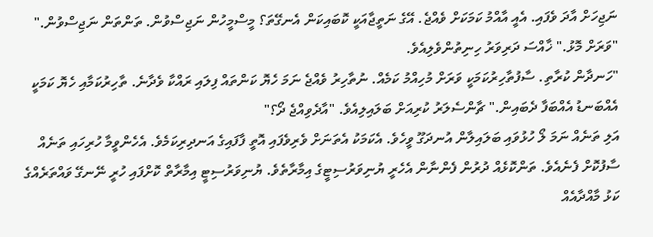ނަޖިހަށް އާދަ ވެފައި. އެއީ އާއްމު ކަމަކަށް ވެއްޖެ. އޭގެ ނަތީޖާއަކީ ކޮބައިކަން އެނގޭތަ؟ މީސްމީހުން ނަޖިސްވުން. ތަންތަން ނަޖިސްވުން."
"ވަރަށް މޮޅު." ޚާއްސަ ދަރިވަރު ހިނިތުންވެލިއެވެ.
"ހަނދާން ކުރާތި. ސާފުތާހިރުކަމަކީ ވަރަށް މުހިއްމު ކަމެއް. ނުތާހިރު ވެއްޖެ ނަމަ ހެޔޮ ކަންތައް ފިލައި ރައްކާ ވެދާނެ. ތާހިރުކަމާއި ހެޔޮ ކަމަކީ އެއްބަނޑު އެއްބަފާ ދެބައިން." ޗާންސެލަރު ކުރިއަށް ބަލައިލިއެވެ. "އާދެވިއްޖެ ދޯ؟"
އަލި ތަނެއް ނަމަ ލޯ ހުޅުވައި ބަލައިލާން އުނދަގޫ ވީހެވެ. އެކަމަކު އެތަނަށް ވެރިވެފައި އޮތީ ފާފައިގެ އަނދިރިކަމެވެ. އެހެންވީމާ ހުރިހައި ތަނެއް ސާފުކޮށް ފެނެއެވެ. ތަންކޮޅެއް ދުރުން ފެންނާން އެހެރީ ޔުނިވަރުސިޓީގެ އިމާރާތެވެ. ޔުނިވަރުސިޓީ އިމާރާތް ކޮށްފައި ހުރީ ނޭނގޭ ވައްތަރެއްގެ ކަޅު މާއްދާއެއް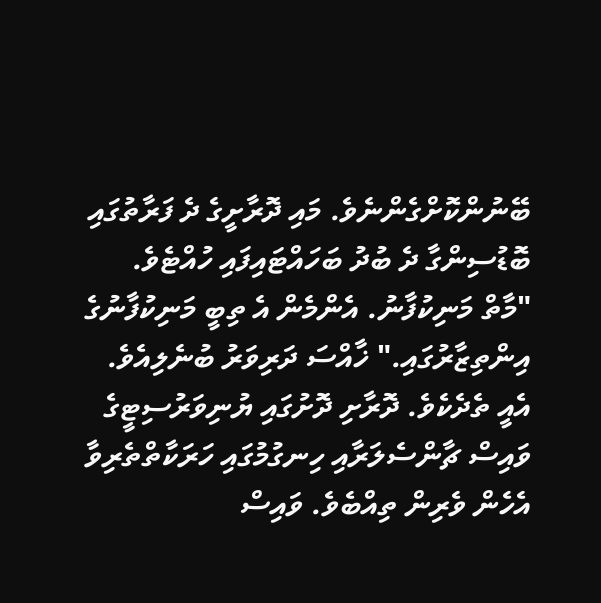ބޭނުންކޮށްގެންނެވެ. މައި ދޮރާށީގެ ދެ ފަރާތުގައި ބޮޑުސިންގާ ދެ ބުދު ބަހައްޓައިފައި ހުއްޓެވެ.
"މާތް މަނިކުފާނު. އެންމެން އެ ތިބީ މަނިކުފާނުގެ އިންތިޒާރުގައި." ޚާއްސަ ދަރިވަރު ބުނެލިއެވެ.
އެއީ ތެދެކެވެ. ދޮރާށި ދޮށުގައި ޔުނިވަރުސިޓީގެ ވައިސް ޗާންސެލަރާއި ހިނގުމުގައި ހަރަކާތްތެރިވާ އެހެން ވެރިން ތިއްބެވެ. ވައިސް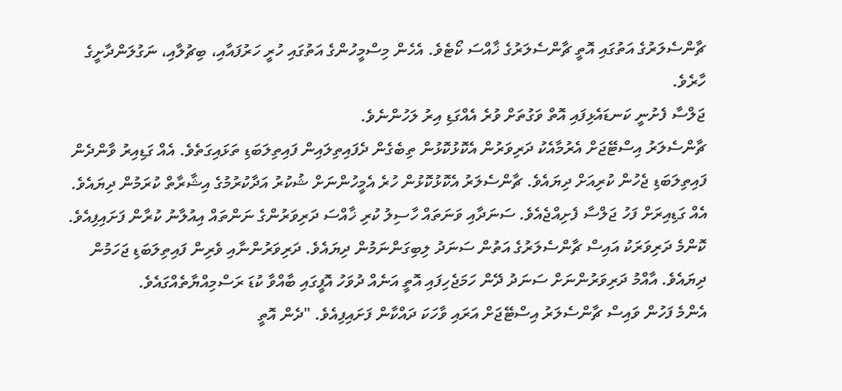ޗާންސެލަރުގެ އަތުގައި އޮތީ ޗާންސެލަރުގެ ޚާއްސަ ކޯޓެވެ. އެހެން މިސްމީހުންގެ އަތުގައި ހުރީ ހަރުފައާއި، ބިޗުލާއި، ނަގުލަންދާށީގެ ހާރެވެ.
ޖަލްސާ ފެށުނީ ކަނޑައެޅިފައި އޮތް ވަގުތަށް ވުރެ އެއްގަޑި އިރު ލަހުންނެވެ.
ޗާންސެލަރު އިސްޓޭޖަށް އެރުމާއެކު ދަރިވަރުން އެކޮޅުކޮޅުން ތިބެގެން ދެފައިތިލައިން ފައިތިލަބަޑި ތަޅައިގަތެވެ. އެއް ގަޑިއިރު ވާންދެން ފައިތިލަބަޑި ޖެހުން ކުރިއަށް ދިޔައެވެ. ޗާންސެލަރު އެކޮޅުކޮޅުން ހުރެ އެމީހުންނަށް ޝުކުރު އަދާކުރުމުގެ އިޝާރާތް ކުރަމުން ދިޔައެވެ.
އެއް ގަޑިއިރަށް ފަހު ޖަލްސާ ފެށިއްޖެއެވެ. ސަނަދާއި ވަނަތައް ހާސިލު ކުރި ޚާއްސަ ދަރިވަރުންގެ ނަންތައް އިއުލާނު ކުރާން ފަށައިފިއެވެ. ކޮންމެ ދަރިވަރަކު އައިސް ޗާންސެލަރުގެ އަތުން ސަނަދު ލިބިގަންނަމުން ދިޔައެވެ. ދަރިވަރުންނާއި ވެރިން ފައިތިލަބަޑި ޖަހަމުން ދިޔައެވެ. އާއްމު ދަރިވަރުންނަށް ސަނަދު ދޭން ހަމަޖެހިފައި އޮތީ އަނެއް ދުވަހު އޮފީގައި ބާއްވާ ކުޑަ ރަސްމިއްޔާތެއްގައެވެ.
އެންމެ ފަހުން ވައިސް ޗާންސެލަރު އިސްޓޭޖަށް އަރައި ވާހަކަ ދައްކާން ފަށައިފިއެވެ. "ދެން އޮތީ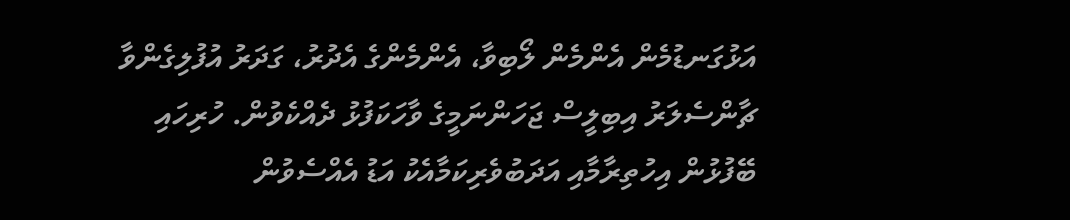އަޅުގަނޑުމެން އެންމެން ލޯބިވާ، އެންމެންގެ އެދުރު، ގަދަރު އުފުލިގެންވާ ޗާންސެލަރު އިބިލީސް ޖަހަންނަމީގެ ވާހަކަފުޅު ދެއްކެވުން. ހުރިހައި ބޭފުޅުން އިހުތިރާމާއި އަދަބުވެރިކަމާއެކު އަޑު އެއްސެވުން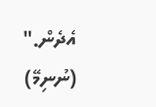އެދެން."
(ނުނިމޭ)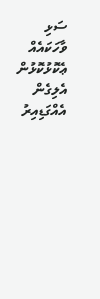ސަޅި ވާހަކައެއް
ޢެކޮޅުކޮޅުން އެލިގެން އެއްގަޑިއިރު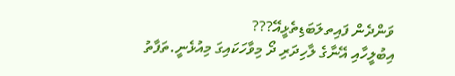ވަންދެން ފައިތލަބަޑިތެޅީއޭ???
އިބުލީހާއި އޭނާގެ ލާހިދަރި ދޯ މިވާހަކައިގަ މިއުޅެނީ.ތަފާތު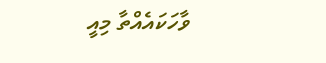ވާހަކައެއްތާ މިއީ